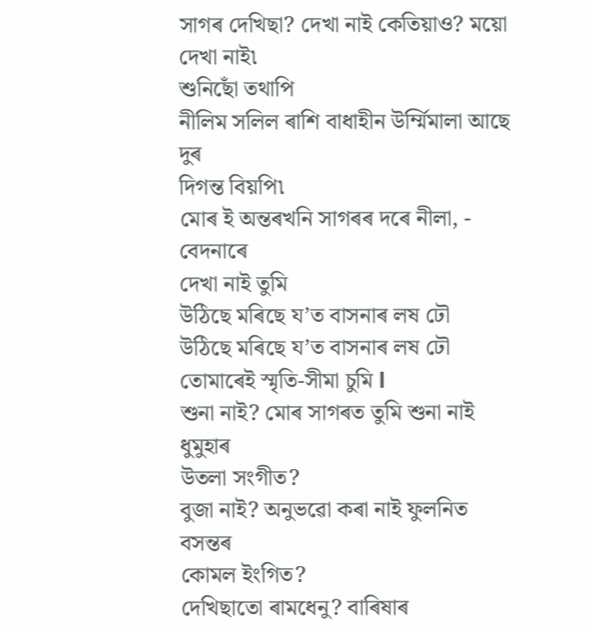সাগৰ দেখিছা? দেখা নাই কেতিয়াও? ময়ো দেখা নাই৷
শুনিছোঁ তথাপি
নীলিম সলিল ৰাশি বাধাহীন উৰ্ম্মিমালা আছে দুৰ
দিগন্ত বিয়পি৷
মোৰ ই অন্তৰখনি সাগৰৰ দৰে নীলা, - বেদনাৰে
দেখা নাই তুমি
উঠিছে মৰিছে য’ত বাসনাৰ লষ ঢৌ
উঠিছে মৰিছে য’ত বাসনাৰ লষ ঢৌ
তোমাৰেই স্মৃতি-সীমা চুমি l
শুনা নাই? মোৰ সাগৰত তুমি শুনা নাই ধুমুহাৰ
উতলা সংগীত?
বুজা নাই? অনুভৱো কৰা নাই ফুলনিত বসন্তৰ
কোমল ইংগিত?
দেখিছাতো ৰামধেনু? বাৰিষাৰ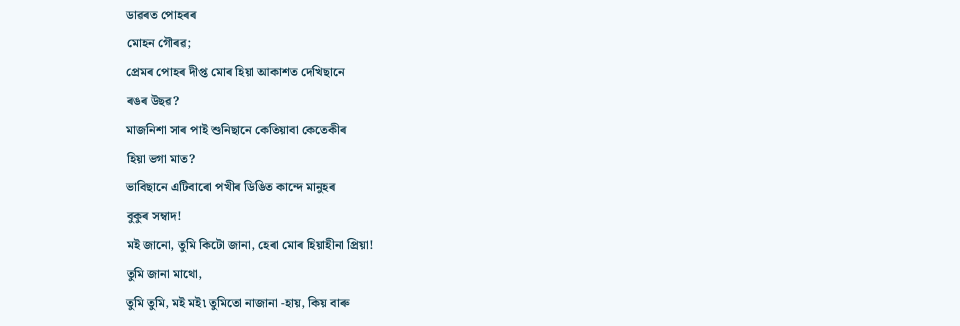ডাৱৰত পোহৰৰ
মোহন গৌৰৱ;
প্ৰেমৰ পোহৰ দীপ্ত মোৰ হিয়া আকাশত দেখিছানে
ৰঙৰ উছৱ?
মাজনিশা সাৰ পাই শুনিছানে কেতিয়াবা কেতেকীৰ
হিয়া ভগা মাত?
ভাবিছানে এটিবাৰো পখীৰ ডিঙিত কান্দে মানুহৰ
বুকুৰ সম্বাদ!
মই জানো, তুমি কিটো জানা, হেৰা মোৰ হিয়াহীনা প্ৰিয়া!
তুমি জানা মাথো,
তুমি তুমি, মই মই৷ তুমিতো নাজানা -হায়, কিয় বাৰু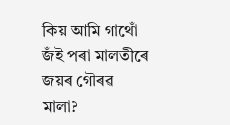কিয় আমি গাথোঁ
জঁই পৰা মালতীৰে জয়ৰ গৌৰৱ মালা?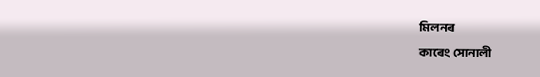মিলনৰ
কাৰেং সোনালী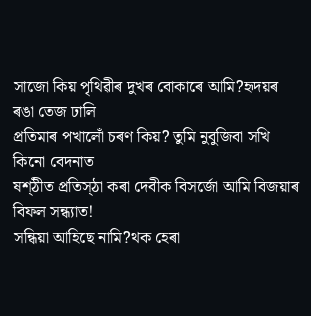সাজো কিয় পৃথিৱীৰ দুখৰ বোকাৰে আমি?হৃদয়ৰ
ৰঙা তেজ ঢালি
প্ৰতিমাৰ পখালোঁ চৰণ কিয়? তুমি নুবুজিবা সখি
কিনো বেদনাত
ষশ্ঠীত প্ৰতিস্ঠা কৰা দেবীক বিসৰ্জো আমি বিজয়াৰ
বিফল সন্ধ্যাত!
সন্ধিয়া আহিছে নামি?থক হেৰা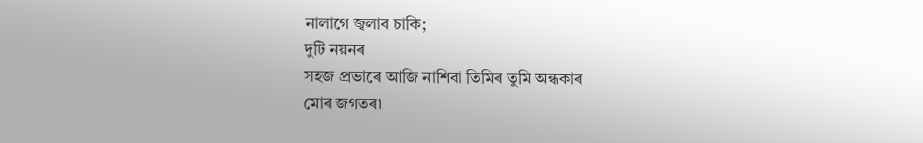নালাগে জ্বলাব চাকি;
দুটি নয়নৰ
সহজ প্ৰভাৰে আজি নাশিবা তিমিৰ তুমি অন্ধকাৰ
মোৰ জগতৰ৷